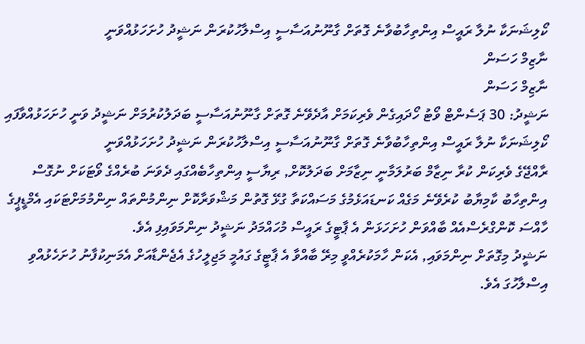ކޯލިޝަނަކާ ނުލާ ރައީސް އިންތިހާބުވާނެ ގޮތަށް ގާނޫނުއަސާސީ އިސްލާހުކުރަން ނަޝީދު ހުށަހަޅުއްވަނީ
ނާޒިމް ހަސަން
ނާޒިމް ހަސަން
ނަޝީދު: 30 ޕަސެންޓް ވޯޓު ހޯދައިގެން ވެރިކަމަށް އާދެވޭނެ ގޮތަށް ގާނޫނުއަސާސީ ބަދަލުކުރުމަށް ނަޝީދު ވަނީ ހުށަހަޅުއްވާފައި
ކޯލިޝަނަކާ ނުލާ ރައީސް އިންތިހާބުވާނެ ގޮތަށް ގާނޫނުއަސާސީ އިސްލާހުކުރަން ނަޝީދު ހުށަހަޅުއްވަނީ
ރާއްޖޭގެ ވެރިކަން ކުރާ ނިޒާމް ބަރުލަމާނީ ނިޒާމަށް ބަދަލުކޮށް, ރިޔާސީ އިންތިހާބެއްގައި ދެވަނަ ބުރެއްގެ ވޯޓަކަށް ނުގޮސް އިންތިހާބު ކާމިޔާބު ކުރެވޭނެ މަގެއް ކަނޑައަޅެމުގެ މަސައްކަތާ ގުޅޭ ގޮތުން މަޝްވަރާކޮށް ނިންމުންތައް ނިންމުމަށްޓަކައި އެމްޑީޕީގެ ހާއްސަ ކޮންގްރެސްއެއް ބާއްވަން ހުށަހަޅަން އެ ޕާޓީގެ ރައީސް މުހައްމަދު ނަޝީދު ނިންމަވައިފި އެވެ.
ނަޝީދު މިގޮތަށް ނިންމަވައި, އެކަން ހާމަކުރެއްވީ މިރޭ ބާއްވާ އެ ޕާޓީގެ ގައުމީ މަޖިލީހުގެ އެޖެންޑާއަށް އެމަނިކުފާނު ހުށަހެޅުއްވި އިސްލާހުގަ އެވެ.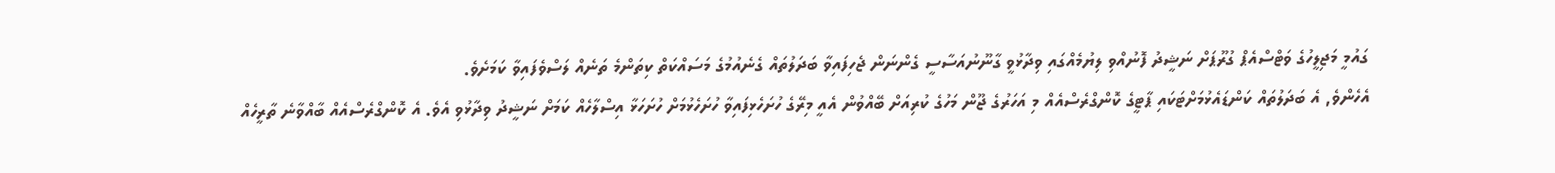ގައުމީ މަޖިލީހުގެ ވަޓްސްއެޕް ގުރޫޕަށް ނަޝީދު ފޮނުއްވި ލިޔުމެއްގައި ވިދާޅުވީ ގާނޫނުއަސާސީ ގެންނަން ޖެހިފައިވާ ބަދަލުތައް ގެނެއުމުގެ މަސައްކަތް ކިތަންމެ ތަނެއް ލަސްވެފައިވާ ކަމަށެވެ.
އެހެންވެ, އެ ބަދަލުތައް ކަންޑައެޅުމަށްޓަކައި ޕާޓީގެ ކޮންގްރެސްއެއް މި އަހަރުގެ ޖޫން މަހުގެ ކުރިއަށް ބޭއްވުން އެއީ މިރޭގެ ހުށަހެޅިފައިވާ ހުށަހެޅުމަށް ހުށަހަޅާ އިސްލާހެއް ކަމަށް ނަޝީދު ވިދާޅުވި އެވެ. އެ ކޮންގްރެސްއެއް ބާއްވާނެ ތާރީހެއް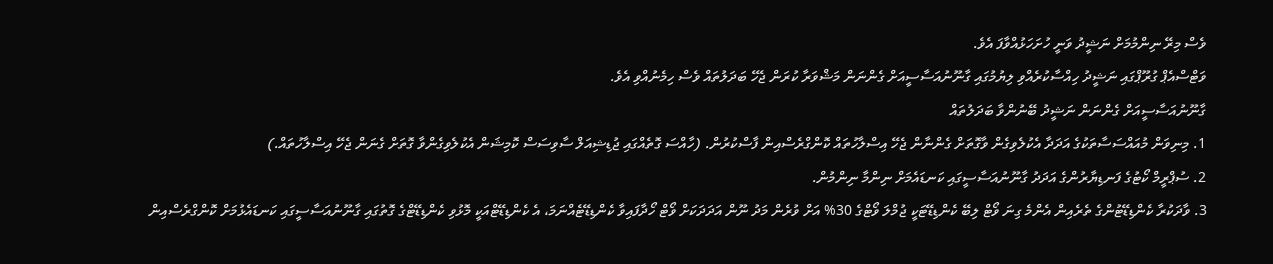ވެސް މިރޭ ނިންމުމަށް ނަޝީދު ވަނީ ހުށަހަޅުއްވާފަ އެވެ.
ވަޓްސްއެޕް ގުރޫޕްގައި ނަޝީދު ހިއްސާކުރެއްވި ލިޔުމުގައި ގާނޫނުއަސާސީއަށް ގެންނަން މަޝްވަރާ ކުރަން ޖެހޭ ބަދަލުތައް ވެސް ހިމެނުއްވި އެވެ.
ގާނޫނުއަސާސީއަށް ގެންނަން ނަޝީދު ބޭނުންވާ ބަދަލުތައް
1. މިނިވަން މުއައްސަސާތަކުގެ އަދަދާ އެކުލެވިގެން ވާގޮތަށް ގެންނާން ޖެހޭ އިސްލާހުތައް ކޮންގްރެސްއިން ފާސްކުރުން. (ހާއްސަ ގޮތެއްގައި ޖުޑިޝިއަލް ސާވިސަސް ކޮމިޝަން އެކުލެވިގެންވާ ގޮތަށް ގެނަން ޖެހޭ އިސްލާހުތައް.)
2. ސުޕްރީމް ކޯޓުގެ ފަނޑިޔާރުންގެ އަދަދު ގާނޫނުއަސާސީގައި ކަނޑައެމަށް ނިންމާ ނިންމުން.
3. ވާދަކުރާ ކެންޑިޑޭޓުންގެ ތެރެއިން އެންމެ ގިނަ ވޯޓް ލިބޭ ކެންޑިޑޭޓަކީ ޖުމްލަ ވޯޓްގެ 30% އަށް ވުރެން މަދު ނޫން އަދަދަކަށް ވޯޓް ހޯދާފައިވާ ކެންޑިޑޭޓެއްނަމަ، އެ ކެންޑިޑޭޓްއަކީ މޮޅުވި ކެންޑިޑޭޓްގެ ގޮތުގައި ގާނޫނުއަސާސީގައި ކަނޑައެޅުމަށް ކޮންގްރެސްއިން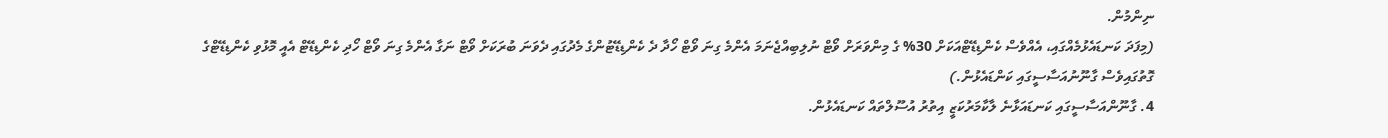ނިންމުން.
(މިފަދަ ކަނޑައެޅުމެއްގައި، އެއްވެސް ކެންޑިޑޭޓްއަކަށް 30% ގެ މިންވަރަށް ވޯޓް ނުލިބިއްޖެނަމަ އެންމެ ގިނަ ވޯޓް ހޯދާ ދެ ކެންޑިޑޭޓުންގެ މެދުގައި ދެވަނަ ބުރަކަށް ވޯޓް ނަގާ އެންމެ ގިނަ ވޯޓް ހޯދި ކެންޑިޑޭޓް އެއީ މޮޅުވި ކެންޑިޑޭޓްގެ ގޮތުގައިވެސް ގާނޫނުއަސާސީގައި ކަންޑައެޅުން.)
4. ގާނޫންއަސާސީގައި ކަނޑައަޅާނެ ލާކާމަރުކަޒީ އިތުރު އުސޫލްތައް ކަނޑައެޅުން.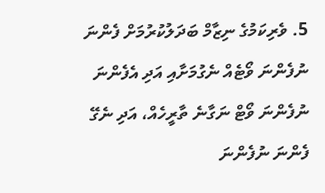5. ވެރިކަމުގެ ނިޒާމް ބަދަލުކުރުމަށް ފެންނަ ނުފެންނަ ވޯޓެއް ނެގުމަށާއި އަދި އެފެންނަ ނުފެންނަ ވޯޓް ނަގާނެ ތާރީހެއް، އަދި ނެގޭ ފެންނަ ނުފެންނަ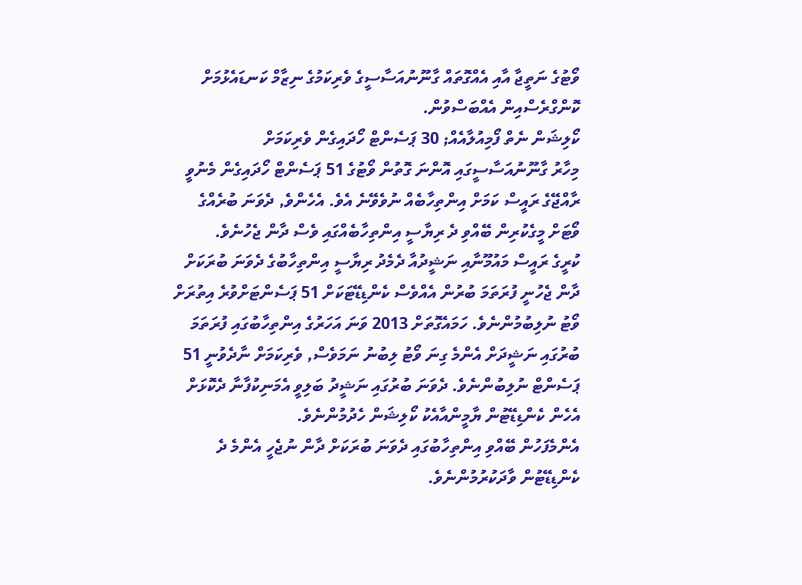ވޯޓުގެ ނަތީޖާ އާއި އެއްގޮތައް ގާނޫނުއަސާސީގެ ވެރިކަމުގެ ނިޒާމް ކަނޑައެޅުމަށް ކޮންގްރެސްއިން އެއްބަސްވުން.
ކޯލިޝަން ނެތް ފޯމިއުލާއެއް; 30 ޕަސެންޓް ހޯދައިގެން ވެރިކަމަށް
މިހާރު ގާނޫނުއަސާސީގައި އޮންނަ ގޮތުން ވޯޓުގެ 51 ޕަސެންޓް ހޯދައިގެން މެނުވީ ރާއްޖޭގެ ރައީސް ކަމަށް އިންތިހާބެއް ނުވެވޭނެ އެވެ. އެހެންވެ, ދެވަނަ ބުރެއްގެ ވޯޓަށް މީގެކުރިން ބޭއްވި ދެ ރިޔާސީ އިންތިހާބެއްގައި ވެސް ދާން ޖެހުނެވެ.
ކުރީގެ ރައީސް މައުމޫނާއި ނަޝީދުއާ ދެމެދު ރިޔާސީ އިންތިހާބުގެ ދެވަނަ ބުރަކަށް ދާން ޖެހުނީ ފުރަތަމަ ބުރުން އެއްވެސް ކެންޑިޑޭޓަކަށް 51 ޕަސެންޓަށްވުރެ އިތުރަށް ވޯޓު ނުލިބުމުންނެވެ. ހަމައެގޮތަށް 2013 ވަނަ އަހަރުގެ އިންތިހާބުގައި ފުރަތަމަ ބުރުގައި ނަޝީދަށް އެންމެ ގިނަ ވޯޓު ލިބުނު ނަމަވެސް, ވެރިކަމަށް ނާދެވުނީ 51 ޕަސެންޓް ނުލިބުންނެވެ. ދެވަނަ ބުރުގައި ނަޝީދު ބަލިވީ އެމަނިކުފާނާ ދެކޮޅަށް އެހެން ކެންޑިޑޭޓުން ޔާމީންއާއެކު ކޯލިޝަން ހެދުމުންނެވެ.
އެންމެފަހުން ބޭއްވި އިންތިހާބުގައި ދެވަނަ ބުރަކަށް ދާން ނުޖެހީ އެންމެ ދެ ކެންޑިޑޭޓުން ވާދަކުރުމުންނެވެ.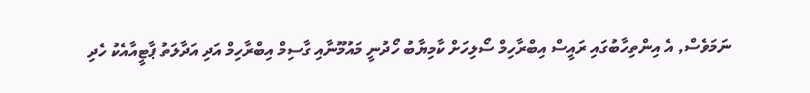ނަމަވެސް, އެ އިންތިހާބުގައި ރައީސް އިބްރާހިމް ސޯލިހަށް ކާމިޔާބު ހޯދުނީ މައުމޫނާއި ގާސިމް އިބްރާހިމް އަދި އަދާލަތު ޕާޓީއާއެކު ހެދި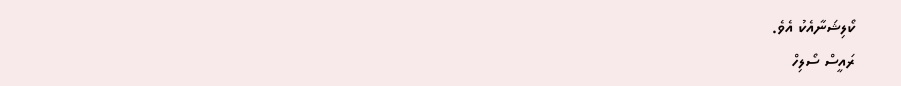ކޯލިޝަނާއެކު އެވެ.
ރައީސް ސޯލިހް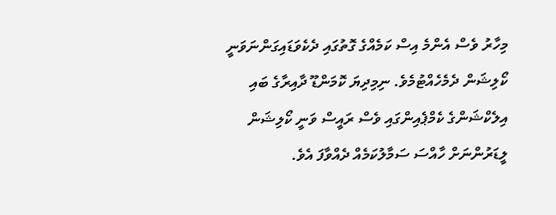މިހާރު ވެސް އެންމެ އިސް ކަމެއްގެ ގޮތުގައި ދެކެވަޑައިގަންނަވަނީ ކޯލިޝަން ދެމެހެއްޓުމެވެ. ނިމިދިޔަ ކޮމަންޑޫ ދާއިރާގެ ބައި އިލެކްޝަންގެ ކެމްޕެއިންގައި ވެސް ރައީސް ވަނީ ކޯލިޝަން ލީޑަރުންނަށް ހާއްސަ ސަމާލުކަމެއް ދެއްވާފަ އެވެ.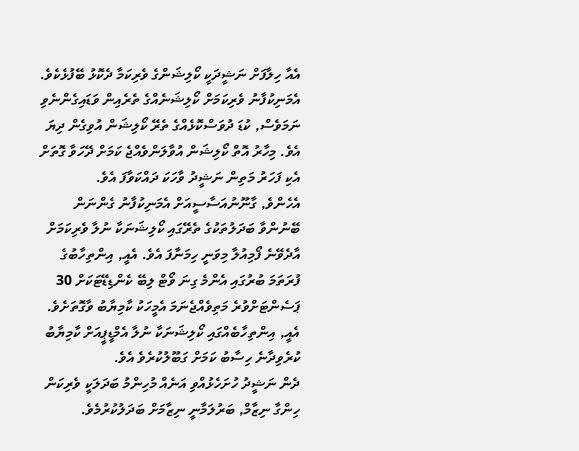އެއާ ހިލާފަށް ނަޝީދަކީ ކޯލިޝަންގެ ވެރިކަމާ ދެކޮޅު ބޭފުޅެކެވެ. އެމަނިކުފާނު ވެރިކަމަށް ކޯލިޝަނެއްގެ ތެރެއިން ވަޑައިގެންނެވި ނަމަވެސް, ކުޑަ ދުވަސްކޮޅެއްގެ ތެރޭ ކޯލިޝަން އުވިގެން ދިޔަ އެވެ. މިހާރު އޮތް ކޯލިޝަން އުވާލަންވެއްޖެ ކަމަށް ދޭހަވާ ގޮތަށް އެކި ފަހަރު މަތިން ނަޝީދު ވާހަކަ ދައްކަވާފަ އެވެ.
އެހެންވެ, ގާނޫނުއަސާސީއަށް އެމަނިކުފާނު ގެންނަން ބޭނުންވާ ބަދަލުތަކުގެ ތެރޭގައި ކޯލިޝަނަކާ ނުލާ ވެރިކަމަށް އާދެވޭނެ ފޯމިއުލާ މިވަނީ ހިމަނާފަ އެވެ. އެއީ, އިންތިހާބުގެ ފުރަތަމަ ބުރުގައި އެންމެ ގިނަ ވޯޓް ލިބޭ ކެންޑިޑޭޓަކަށް 30 ޕަސެންޓަށްވުރެ މަތިވެއްޖެނަމަ އެމީހަކު ކާމިޔާބު ވާގޮތަށެވެ. އެއީ, އިންތިހާބެއްގައި ކޯލިޝަނަކާ ނުލާ އެމްޑީޕީއަށް ކާމިޔާބު ކުރެވިދާނެ ހިސާބު ކަމަށް ގަބޫލުކުރެވެ އެވެ.
ދެން ނަޝީދު ހުށަހެޅުއްވި އަނެއް މުހިންމު ބަދަލަކީ ވެރިކަން ހިންގާ ނިޒާމް, ބަރުލަމާނީ ނިޒާމަށް ބަދަލުކުރުމެވެ.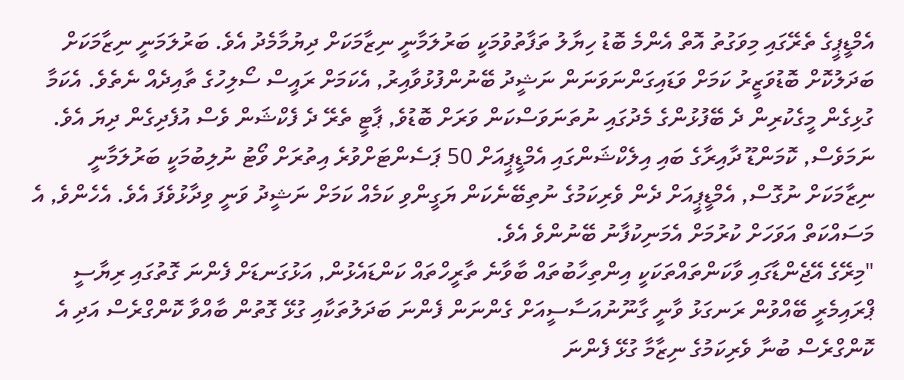އެމްޑީޕީގެ ތެރޭގައި މިވަގުތު އޮތް އެންމެ ބޮޑު ހިޔާލު ތަފާތުވުމަކީ ބަރުލަމާނީ ނިޒާމަކަށް ދިޔުމާމެދު އެވެ. ބަރުލަމަނީ ނިޒާމަކަށް ބަދަލުކޮށް ބޮޑުވަޒީރު ކަމަށް ވަޑައިގަންނަވަނަން ނަޝީދު ބޭނުންފުޅުވާއިރު, އެކަމަށް ރައީސް ސޯލިހުގެ ތާއިދެއް ނެތެވެ. އެކަމާ ގުޅިގެން މީގެކުރިން ދެ ބޭފުޅުންގެ މެދުގައި ނުތަނަވަސްކަން ވަރަށް ބޮޑުވެ, ޕާޓީ ތެރޭ ދެ ފެކްޝަން ވެސް އުފެދިގެން ދިޔަ އެވެ.
ނަމަވެސް, ކޮމަންޑޫ ދާއިރާގެ ބައި އިލެކްޝަންގައި އެމްޑީޕީއަށް 50 ޕަސެންޓަށްވުރެ އިތުރަށް ވޯޓު ނުލިބުމަކީ ބަރުލަމާނީ ނިޒާމަކަށް ނުގޮސް, އެމްޑީޕީއަށް ދެން ވެރިކަމުގެ ނުތިބޭނެކަން ޔަގީންވި ކަމެއް ކަމަށް ނަޝީދު ވަނީ ވިދާޅުވެފަ އެވެ. އެހެންވެ, އެ މަސައްކަތް އަވަހަށް ކުރުމަށް އެމަނިކުފާނު ބޭނުންވެ އެވެ.
"މިރޭގެ އޭޖެންޑާގައި ވާކަންތައްތަކަކީ އިންތިހާބުތައް ބާވާނެ ތާރީހްތައް ކަންޑައެޅުން, އަޅުގަނޑަށް ފެންނަ ގޮތުގައި ރިޔާސީ ޕްރައިމެރީ ބޭއްވުން ރަނގަޅު ވާނީ ގާނޫނުއަސާސީއަށް ގެންނަން ފެންނަ ބަދަލުތަކާއި ގުޅޭ ގޮތުން ބާއްވާ ކޮންގްރެސް އަދި އެ ކޮންގްރެސް ބުނާ ވެރިކަމުގެ ނިޒާމާ ގުޅޭ ފެންނަ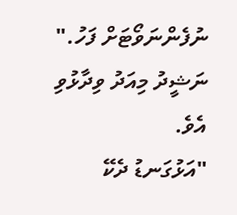ނުފެންނަވޯޓަށް ފަހު." ނަޝީދު މިއަދު ވިދާޅުވި އެވެ.
"އަޅުގަނޑު ދެކޭ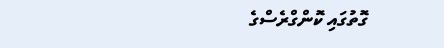ގޮތުގައި ކޮންގްރެސްގެ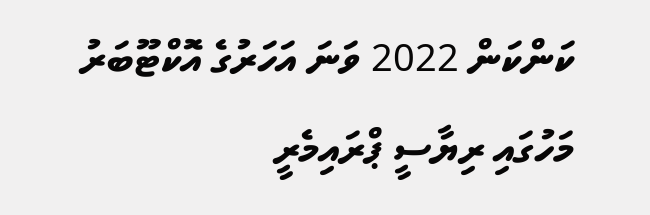ކަންކަން 2022 ވަނަ އަހަރުގެ އޮކްޓޫބަރު މަހުގައި ރިޔާސީ ޕްރައިމެރީ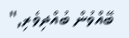ބޭއްވުން ބުއްދިވެރި,"